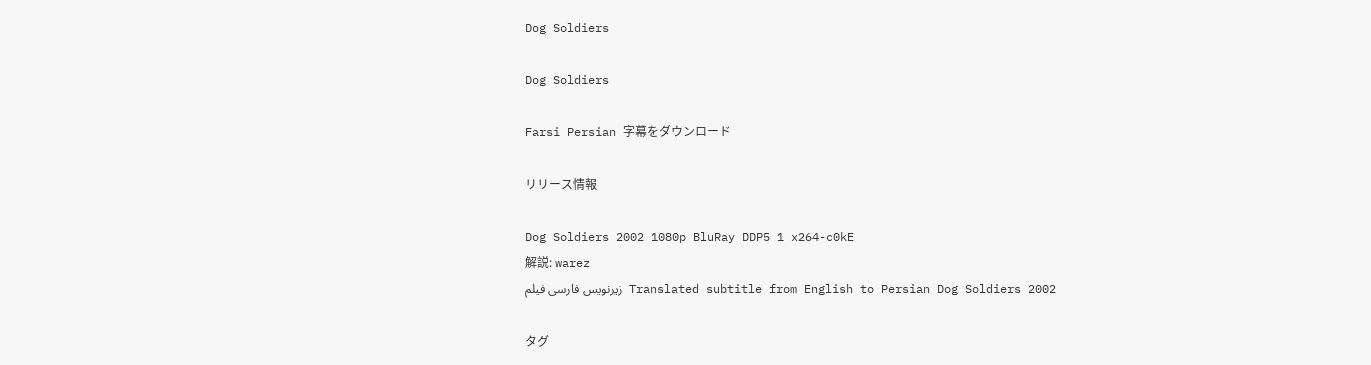Dog Soldiers

Dog Soldiers

Farsi Persian 字幕をダウンロード

リリース情報

Dog Soldiers 2002 1080p BluRay DDP5 1 x264-c0kE
解説: warez
Translated subtitle from English to Persian Dog Soldiers 2002 زیرنویس فارسی فیلم

タグ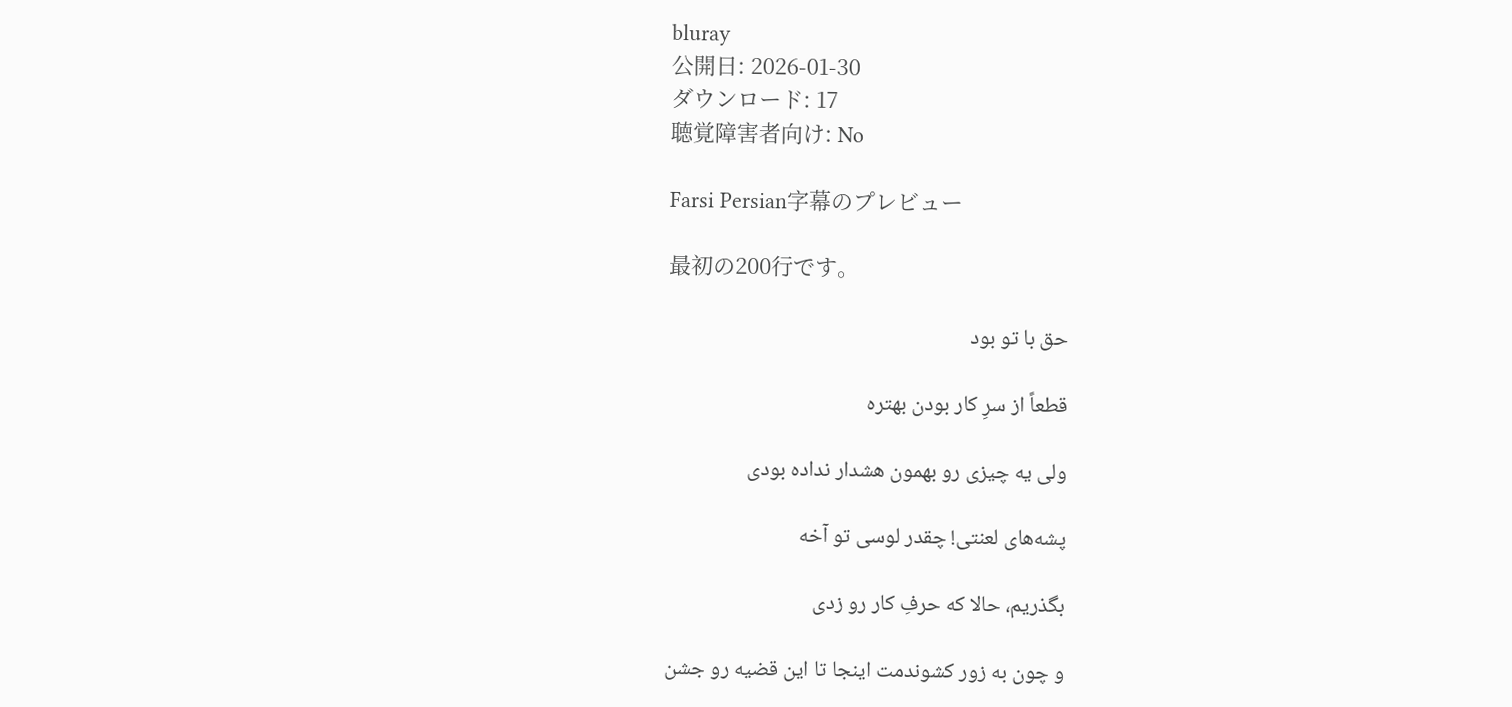bluray
公開日: 2026-01-30
ダウンロード: 17
聴覚障害者向け: No

Farsi Persian字幕のプレビュー

最初の200行です。

حق با تو بود

قطعاً از سرِ کار بودن بهتره

ولی یه چیزی رو بهمون هشدار نداده بودی

پشه‌های لعنتی! چقدر لوسی تو آخه

بگذریم، حالا که حرفِ کار رو زدی

و چون به زور کشوندمت اینجا تا این قضیه رو جشن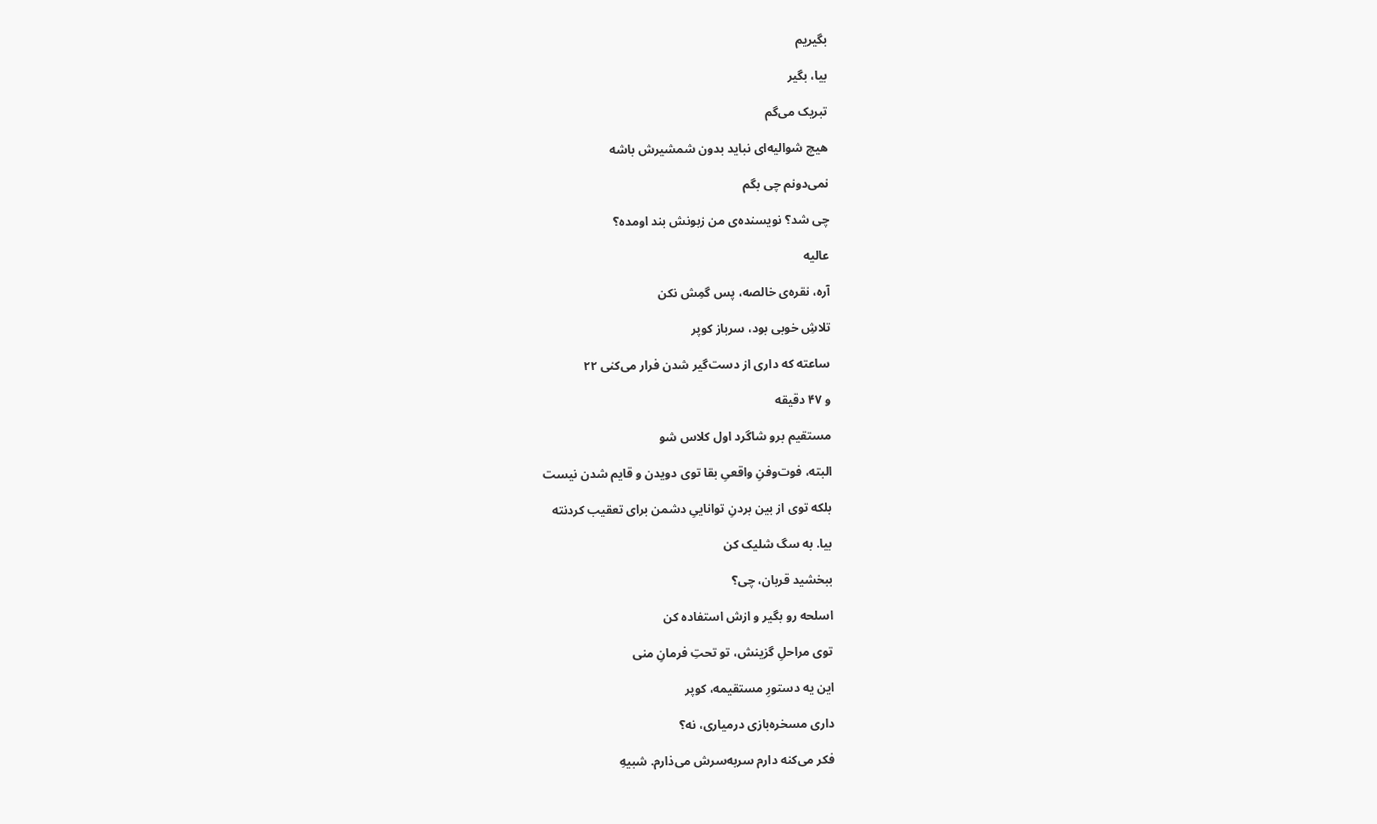بگیریم

بیا، بگیر

تبریک می‌گم

هیچ شوالیه‌ای نباید بدون شمشیرش باشه

نمی‌دونم چی بگم

چی شد؟ نویسنده‌ی من زبونش بند اومده؟

عالیه

آره، نقره‌ی خالصه، پس گمِش نکن

تلاشِ خوبی بود، سرباز کوپر

ساعته که داری از دست‌گیر شدن فرار می‌کنی ۲۲

و ۴۷ دقیقه

مستقیم برو شاگرد اول کلاس شو

البته، فوت‌وفنِ واقعیِ بقا توی دویدن و قایم شدن نیست

بلکه توی از بین بردنِ تواناییِ دشمن برای تعقیب کردنته

بیا. به سگ شلیک کن

ببخشید قربان، چی؟

اسلحه رو بگیر و ازش استفاده کن

توی مراحلِ گزینش، تو تحتِ فرمانِ منی

این یه دستورِ مستقیمه، کوپر

داری مسخره‌بازی درمیاری، نه؟

فکر می‌کنه دارم سر‌به‌سرش می‌ذارم. شبیهِ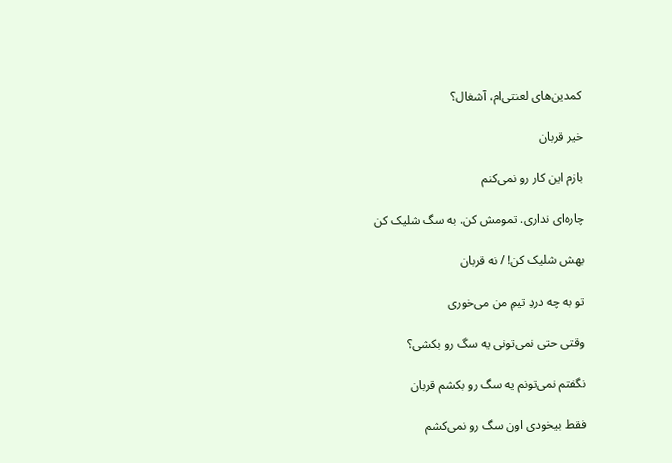کمدین‌های لعنتی‌ام، آشغال؟

خیر قربان

بازم این کار رو نمی‌کنم

چاره‌ای نداری. تمومش کن. به سگ شلیک کن

بهش شلیک کن! / نه قربان

تو به چه دردِ تیمِ من می‌خوری

وقتی حتی نمی‌تونی یه سگ رو بکشی؟

نگفتم نمی‌تونم یه سگ رو بکشم قربان

فقط بیخودی اون سگ رو نمی‌کشم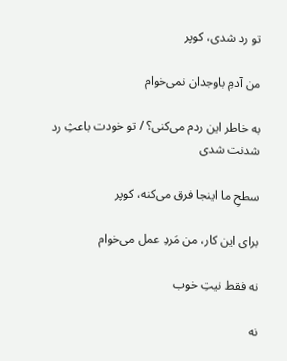تو رد شدی، کوپر

من آدمِ باوجدان نمی‌خوام

به خاطر این ردم می‌کنی؟ / تو خودت باعثِ رد شدنت شدی

سطحِ ما اینجا فرق می‌کنه، کوپر

برای این کار، من مَردِ عمل می‌خوام

نه فقط نیتِ خوب

نه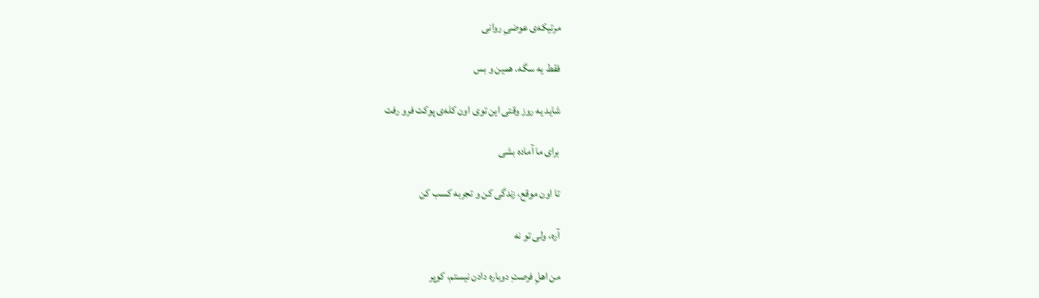مرتیکه‌ی عوضیِ روانی

فقط یه سگه. همین و بس

شاید یه روز وقتی این توی اون کله‌ی پوکت فرو رفت

برای ما آماده بشی

تا اون موقع، زندگی کن و تجربه کسب کن

آره، ولی تو نه

من اهلِ فرصتِ دوباره دادن نیستم، کوپر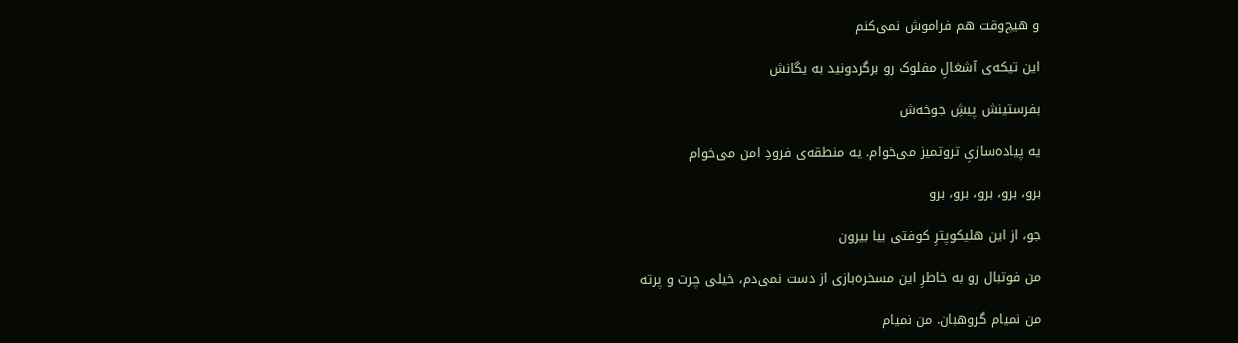و هیچ‌وقت هم فراموش نمی‌کنم

این تیکه‌ی آشغالِ مفلوک رو برگردونید به یگانش

بفرستینش پیشِ جوخه‌ش

یه پیاده‌سازیِ تروتمیز می‌خوام. یه منطقه‌ی فرودِ امن می‌خوام

برو، برو، برو، برو، برو

جو، از این هلیکوپترِ کوفتی بیا بیرون

من فوتبال رو به خاطرِ این مسخره‌بازی از دست نمی‌دم، خیلی چرت و پرته

من نمیام گروهبان. من نمیام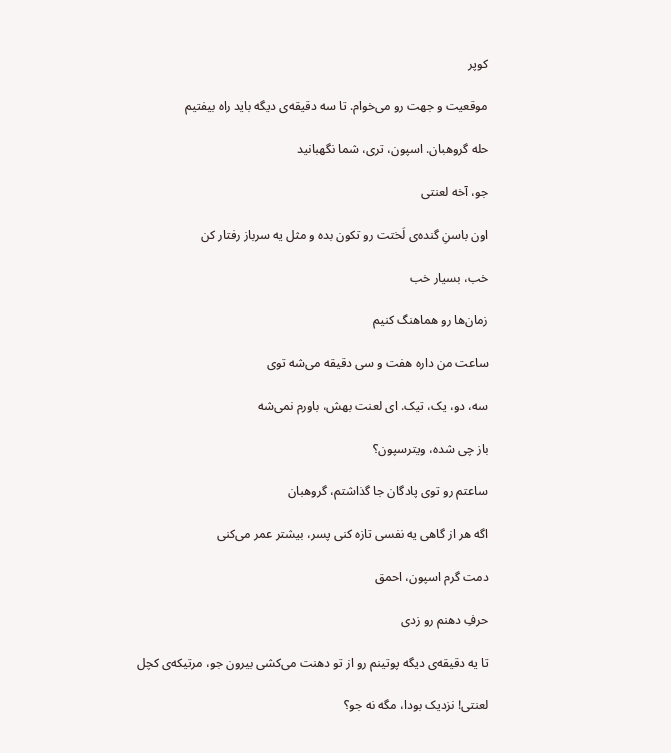کوپر

موقعیت و جهت رو می‌خوام. تا سه دقیقه‌ی دیگه باید راه بیفتیم

حله گروهبان. اسپون، تری، شما نگهبانید

جو، آخه لعنتی

اون باسنِ گنده‌ی لَختت رو تکون بده و مثل یه سرباز رفتار کن

خب، بسیار خب

زمان‌ها رو هماهنگ کنیم

ساعت من داره هفت و سی دقیقه می‌شه توی

سه، دو، یک، تیک. ای لعنت بهش، باورم نمی‌شه

باز چی شده، ویترسپون؟

ساعتم رو توی پادگان جا گذاشتم، گروهبان

اگه هر از گاهی یه نفسی تازه کنی پسر، بیشتر عمر می‌کنی

دمت گرم اسپون، احمق

حرفِ دهنم رو زدی

تا یه دقیقه‌ی دیگه پوتینم رو از تو دهنت می‌کشی بیرون جو، مرتیکه‌ی کچل

لعنتی! نزدیک بودا، مگه نه جو؟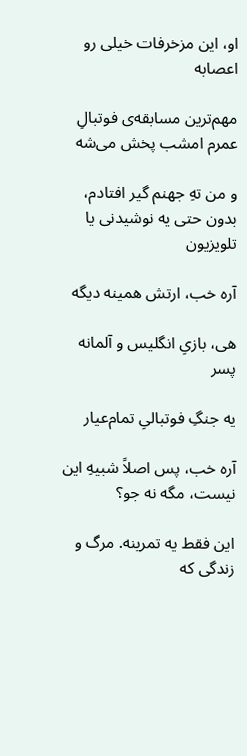او، این مزخرفات خیلی رو اعصابه

مهم‌ترین مسابقه‌ی فوتبالِ عمرم امشب پخش می‌شه

و من تهِ جهنم گیر افتادم، بدون حتی یه نوشیدنی یا تلویزیون

آره خب، ارتش همینه دیگه

هی، بازیِ انگلیس و آلمانه پسر

یه جنگِ فوتبالیِ تمام‌عیار

آره خب، پس اصلاً شبیهِ این نیست، مگه نه جو؟

این فقط یه تمرینه. مرگ و زندگی که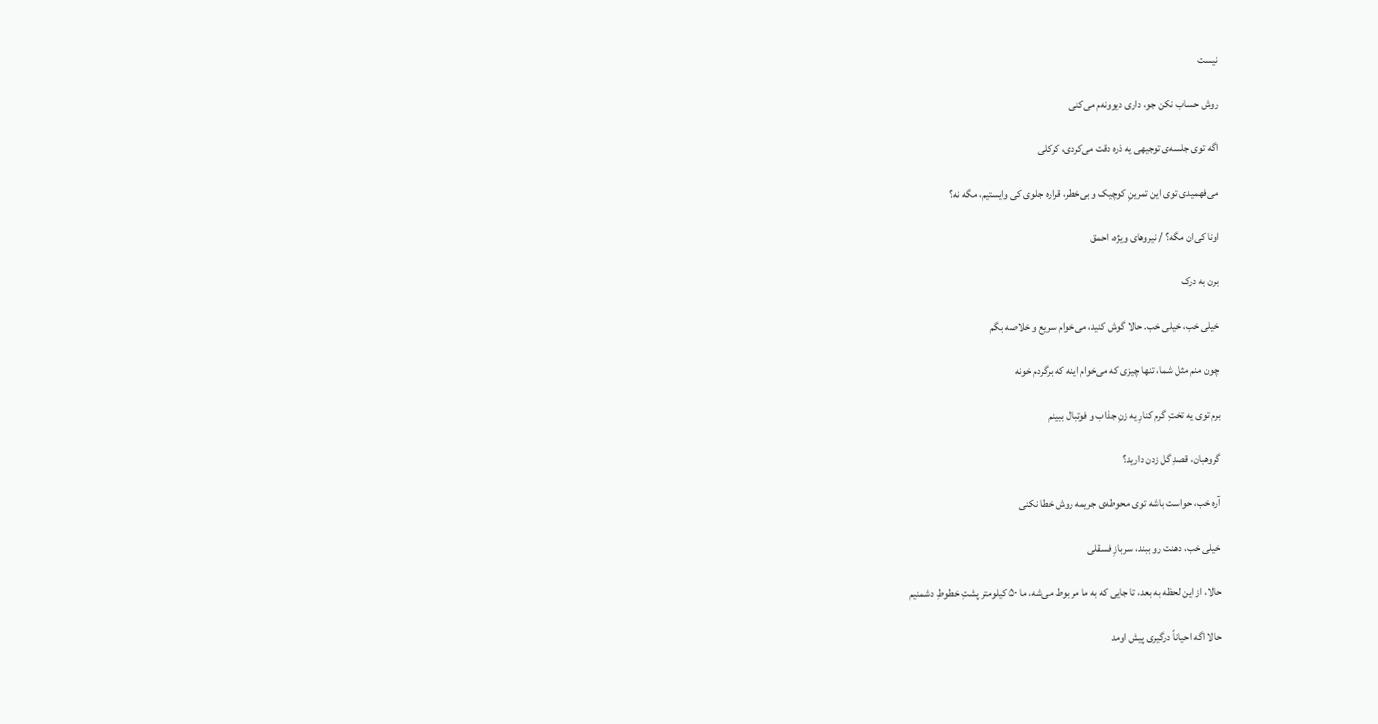نیست

روش حساب نکن جو، داری دیوونه‌م می‌کنی

اگه توی جلسه‌ی توجیهی یه ذره دقت می‌کردی، کرکلی

می‌فهمیدی توی این تمرینِ کوچیک و بی‌خطر، قراره جلوی کی وایستیم، مگه نه؟

اونا کی‌ان مگه؟ / نیروهای ویژه، احمق

برن به درک

خیلی خب، خیلی خب. حالا گوش کنید، می‌خوام سریع و خلاصه بگم

چون منم مثل شما، تنها چیزی که می‌خوام اینه که برگردم خونه

برم توی یه تختِ گرم کنارِ یه زنِ جذاب و فوتبال ببینم

گروهبان، قصدِ گل زدن دارید؟

آره خب، حواست باشه توی محوطه‌ی جریمه روش خطا نکنی

خیلی خب، دهنت رو ببند، سربازِ فسقلی

حالا، از این لحظه به بعد، تا جایی که به ما مربوط می‌شه، ما ۵۰ کیلومتر پشتِ خطوطِ دشمنیم

حالا اگه احیاناً درگیری پیش اومد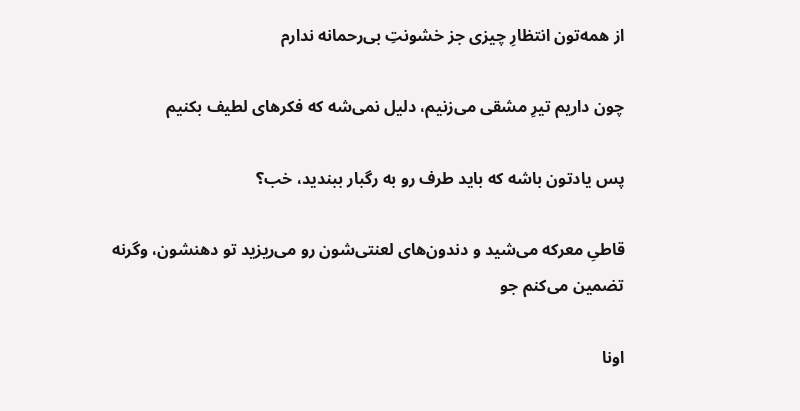از همه‌تون انتظارِ چیزی جز خشونتِ بی‌رحمانه ندارم

چون داریم تیرِ مشقی می‌زنیم، دلیل نمی‌شه که فکرهای لطیف بکنیم

پس یادتون باشه که باید طرف رو به رگبار ببندید، خب؟

قاطیِ معرکه می‌شید و دندون‌های لعنتی‌شون رو می‌ریزید تو دهنشون، وگرنه تضمین می‌کنم جو

اونا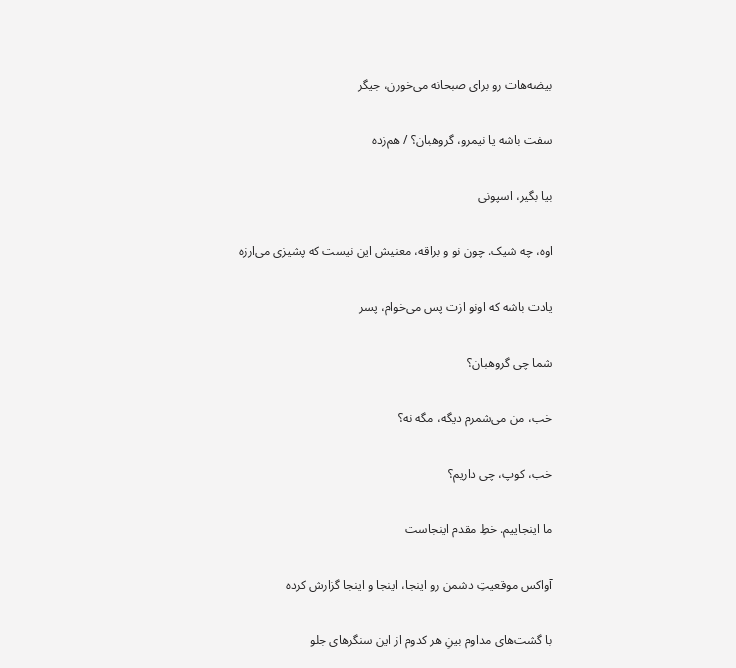بیضه‌هات رو برای صبحانه می‌خورن، جیگر

سفت باشه یا نیمرو، گروهبان؟ / هم‌زده

بیا بگیر، اسپونی

اوه، چه شیک. چون نو و براقه، معنیش این نیست که پشیزی می‌ارزه

یادت باشه که اونو ازت پس می‌خوام، پسر

شما چی گروهبان؟

خب، من می‌شمرم دیگه، مگه نه؟

خب، کوپ، چی داریم؟

ما اینجاییم. خطِ مقدم اینجاست

آواکس موقعیتِ دشمن رو اینجا، اینجا و اینجا گزارش کرده

با گشت‌های مداوم بینِ هر کدوم از این سنگرهای جلو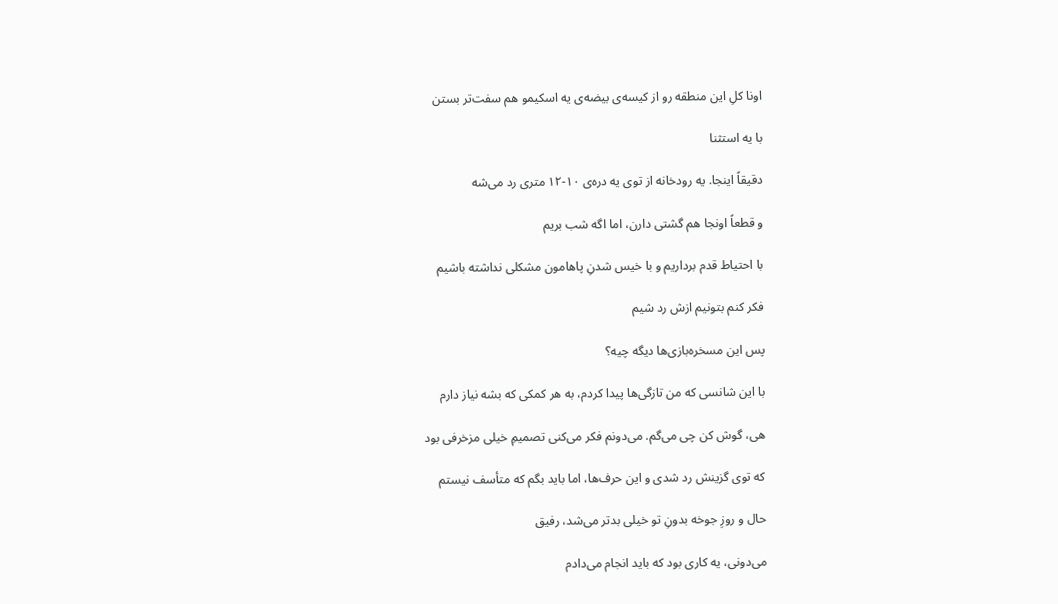اونا کلِ این منطقه رو از کیسه‌ی بیضه‌ی یه اسکیمو هم سفت‌تر بستن

با یه استثنا

دقیقاً اینجا. یه رودخانه از توی یه دره‌ی ۱۰-۱۲ متری رد می‌شه

و قطعاً اونجا هم گشتی دارن، اما اگه شب بریم

با احتیاط قدم برداریم و با خیس شدنِ پاهامون مشکلی نداشته باشیم

فکر کنم بتونیم ازش رد شیم

پس این مسخره‌بازی‌ها دیگه چیه؟

با این شانسی که من تازگی‌ها پیدا کردم، به هر کمکی که بشه نیاز دارم

هی، گوش کن چی می‌گم. می‌دونم فکر می‌کنی تصمیمِ خیلی مزخرفی بود

که توی گزینش رد شدی و این حرف‌ها، اما باید بگم که متأسف نیستم

حال و روزِ جوخه بدونِ تو خیلی بدتر می‌شد، رفیق

می‌دونی، یه کاری بود که باید انجام می‌دادم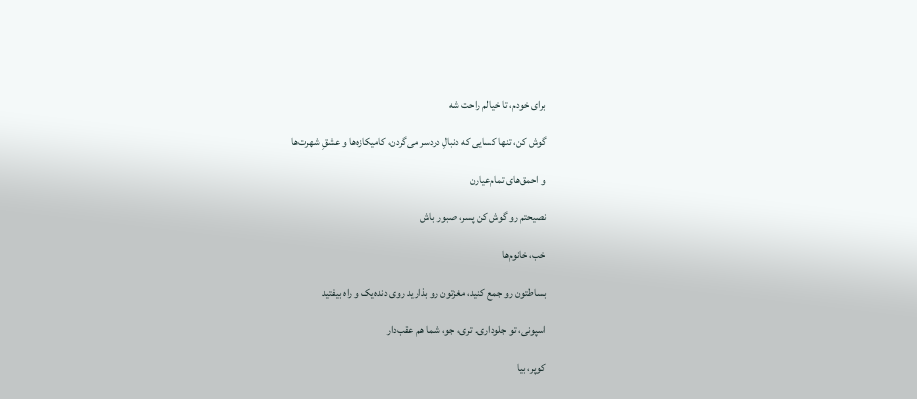برای خودم، تا خیالم راحت شه

گوش کن، تنها کسایی که دنبالِ دردسر می‌گردن، کامیکازه‌ها و عشقِ شهرت‌ها

و احمق‌های تمام‌عیارن

نصیحتم رو گوش کن پسر، صبور باش

خب، خانوم‌ها

بساطتون رو جمع کنید، مغزتون رو بذارید روی دنده‌یک و راه بیفتید

اسپونی، تو جلوداری. تری، جو، شما هم عقب‌دار

کوپر، بیا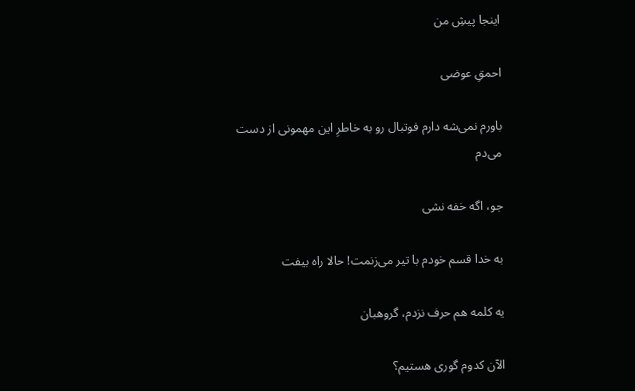اینجا پیشِ من

احمقِ عوضی

باورم نمی‌شه دارم فوتبال رو به خاطرِ این مهمونی از دست می‌دم

جو، اگه خفه نشی

به خدا قسم خودم با تیر می‌زنمت! حالا راه بیفت

یه کلمه هم حرف نزدم، گروهبان

الآن کدوم گوری هستیم؟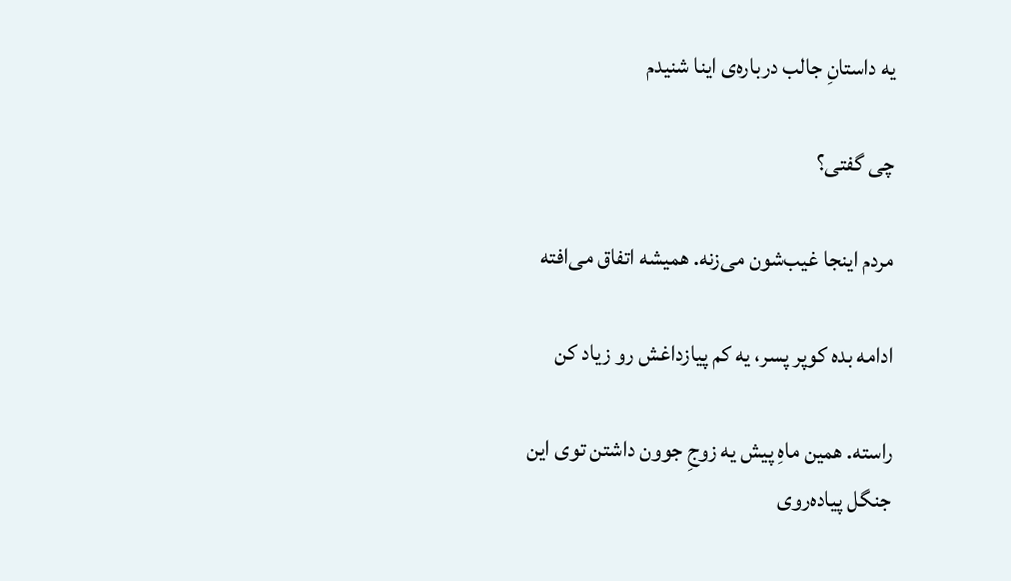یه داستانِ جالب درباره‌ی اینا شنیدم

چی گفتی؟

مردم اینجا غیب‌شون می‌زنه. همیشه اتفاق می‌افته

ادامه بده کوپر پسر، یه کم پیازداغش رو زیاد کن

راسته. همین ماهِ پیش یه زوجِ جوون داشتن توی این جنگل پیاده‌روی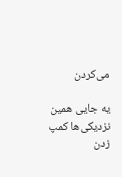می‌کردن

یه جایی همین نزدیکی‌ها کمپ زدن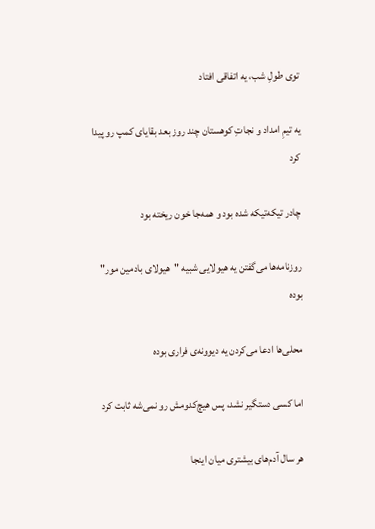توی طولِ شب، یه اتفاقی افتاد

یه تیمِ امداد و نجاتِ کوهستان چند روز بعد بقایای کمپ رو پیدا کرد

چادر تیکه‌تیکه شده بود و همه‌جا خون ریخته بود

روزنامه‌ها می‌گفتن یه هیولایی شبیه "هیولای بادمین مور" بوده

محلی‌ها ادعا می‌کردن یه دیوونه‌ی فراری بوده

اما کسی دستگیر نشد، پس هیچ‌کدومش رو نمی‌شه ثابت کرد

هر سال آدم‌های بیشتری میان اینجا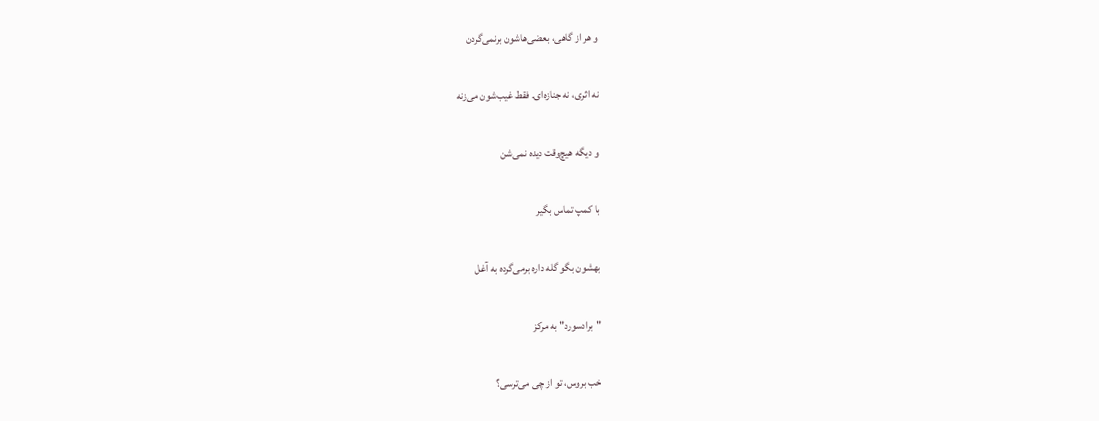و هر از گاهی، بعضی‌هاشون برنمی‌گردن

نه اثری، نه جنازه‌ای. فقط غیب‌شون می‌زنه

و دیگه هیچ‌وقت دیده نمی‌شن

با کمپ تماس بگیر

بهشون بگو گله داره برمی‌گرده به آغل

"براد‌سورد" به مرکز

خب بروس، تو از چی می‌ترسی؟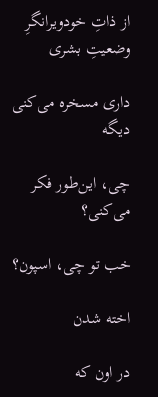از ذاتِ خودویرانگرِ وضعیتِ بشری

داری مسخره می‌کنی دیگه

چی، این‌طور فکر می‌کنی؟

خب تو چی، اسپون؟

اخته شدن

در اون که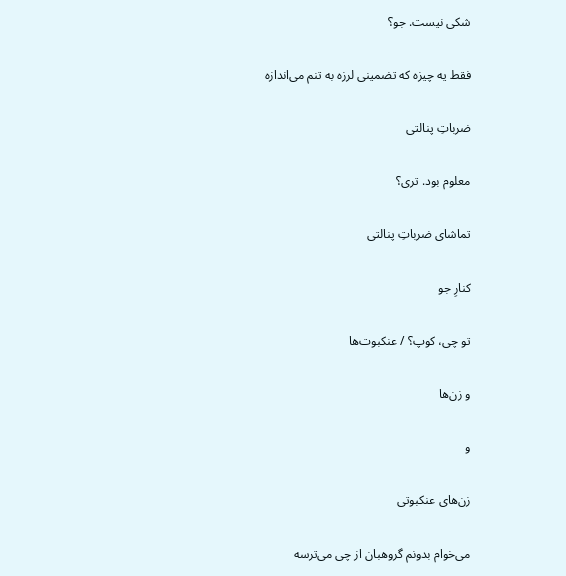شکی نیست. جو؟

فقط یه چیزه که تضمینی لرزه به تنم می‌اندازه

ضرباتِ پنالتی

معلوم بود. تری؟

تماشای ضرباتِ پنالتی

کنارِ جو

تو چی، کوپ؟ / عنکبوت‌ها

و زن‌ها

و

زن‌های عنکبوتی

می‌خوام بدونم گروهبان از چی می‌ترسه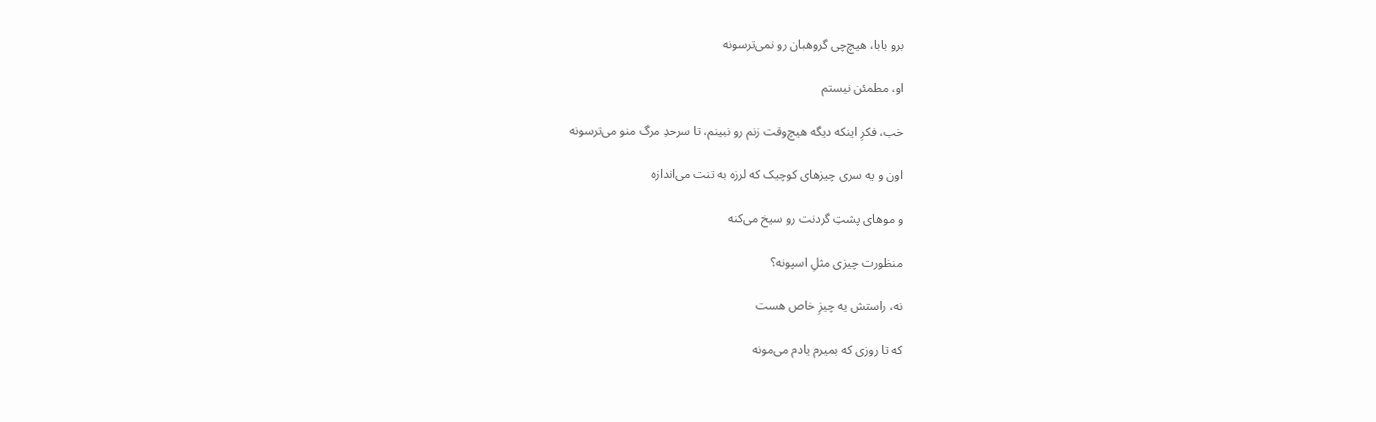برو بابا، هیچ‌چی گروهبان رو نمی‌ترسونه

او، مطمئن نیستم

خب، فکرِ اینکه دیگه هیچ‌وقت زنم رو نبینم، تا سرحدِ مرگ منو می‌ترسونه

اون و یه سری چیزهای کوچیک که لرزه به تنت می‌اندازه

و موهای پشتِ گردنت رو سیخ می‌کنه

منظورت چیزی مثلِ اسپونه؟

نه، راستش یه چیزِ خاص هست

که تا روزی که بمیرم یادم می‌مونه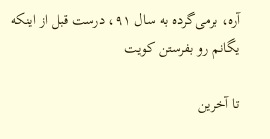آره، برمی‌گرده به سال ۹۱، درست قبل از اینکه یگانم رو بفرستن کویت

تا آخرین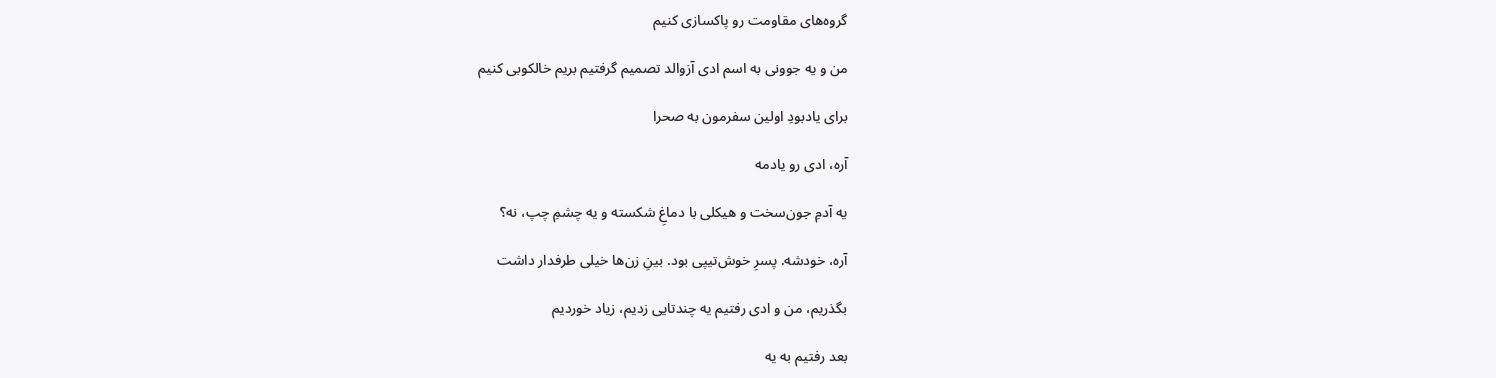گروه‌های مقاومت رو پاکسازی کنیم

من و یه جوونی به اسم ادی آزوالد تصمیم گرفتیم بریم خالکوبی کنیم

برای یادبودِ اولین سفرمون به صحرا

آره، ادی رو یادمه

یه آدمِ جون‌سخت و هیکلی با دماغِ شکسته و یه چشمِ چپ، نه؟

آره، خودشه. پسرِ خوش‌تیپی بود. بینِ زن‌ها خیلی طرفدار داشت

بگذریم، من و ادی رفتیم یه چندتایی زدیم، زیاد خوردیم

بعد رفتیم به یه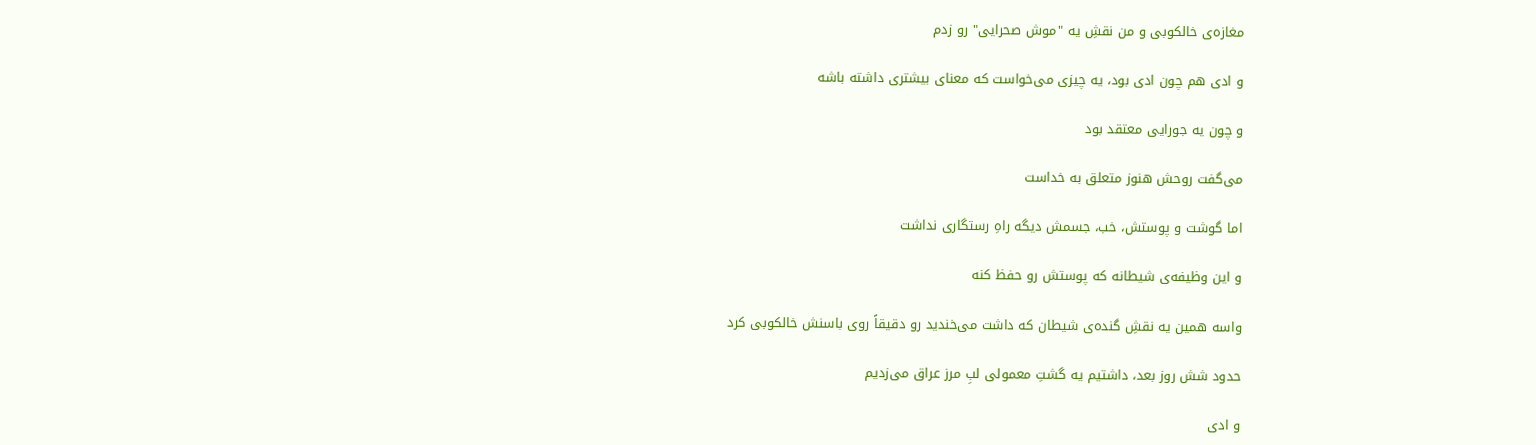مغازه‌ی خالکوبی و من نقشِ یه "موش صحرایی" رو زدم

و ادی هم چون ادی بود، یه چیزی می‌خواست که معنای بیشتری داشته باشه

و چون یه جورایی معتقد بود

می‌گفت روحش هنوز متعلق به خداست

اما گوشت و پوستش، خب، جسمش دیگه راهِ رستگاری نداشت

و این وظیفه‌ی شیطانه که پوستش رو حفظ کنه

واسه همین یه نقشِ گنده‌ی شیطان که داشت می‌خندید رو دقیقاً روی باسنش خالکوبی کرد

حدود شش روز بعد، داشتیم یه گشتِ معمولی لبِ مرز عراق می‌زدیم

و ادی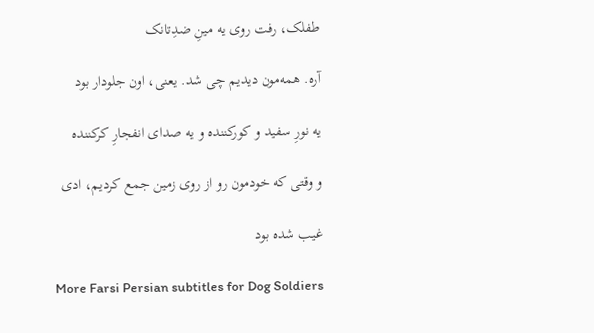طفلک، رفت روی یه مینِ ضدِتانک

آره. همه‌مون دیدیم چی شد. یعنی، اون جلودار بود

یه نورِ سفید و کورکننده و یه صدای انفجارِ کرکننده

و وقتی که خودمون رو از روی زمین جمع کردیم، ادی

غیب شده بود

More Farsi Persian subtitles for Dog Soldiers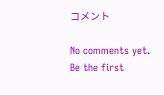コメント

No comments yet. Be the first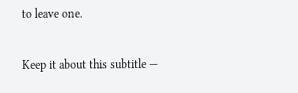to leave one.

Keep it about this subtitle —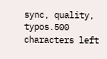sync, quality, typos.500 characters left